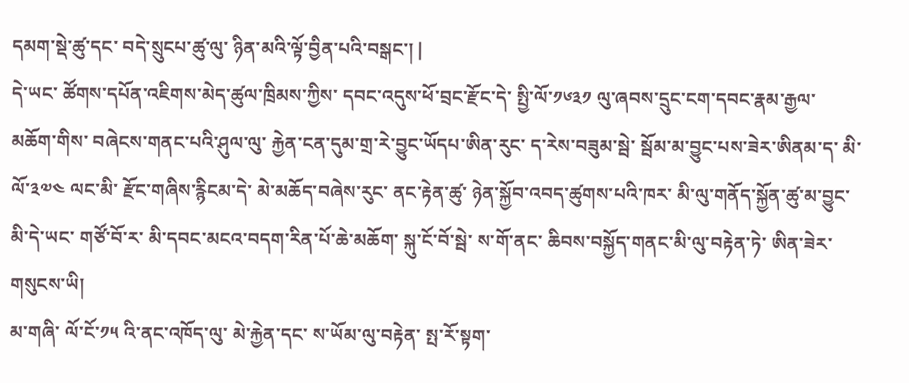དམག་སྡེ་ཚུ་དང་ བདེ་སྲུངཔ་ཚུ་ལུ་ ཉིན་མའི་ལྟོ་བྱིན་པའི་བསྒང་། |
དེ་ཡང་ ཚོགས་དཔོན་འཇིགས་མེད་ཚུལ་ཁྲིམས་ཀྱིས་ དབང་འདུས་ཕོ་བྲང་རྫོང་དེ་ སྤྱི་ལོ་༡༦༣༡ ལུ་ཞབས་དྲུང་ངག་དབང་རྣམ་རྒྱལ་མཆོག་གིས་ བཞེངས་གནང་པའི་ཤུལ་ལུ་ རྐྱེན་ངན་དུམ་གྲ་རེ་བྱུང་ཡོདཔ་ཨིན་རུང་ ད་རེས་བཟུམ་སྦེ་ སྦོམ་མ་བྱུང་པས་ཟེར་ཨིནམ་ད་ མི་ལོ་༣༧༤ ལང་མི་ རྫོང་གཞིས་རྙིངམ་དེ་ མེ་མཆོད་བཞེས་རུང་ ནང་རྟེན་ཚུ་ ཉེན་སྐྱོབ་འབད་ཚུགས་པའི་ཁར་ མི་ལུ་གནོད་སྐྱོན་ཚུ་མ་བྱུང་མི་དེ་ཡང་ གཙོ་བོ་ར་ མི་དབང་མངའ་བདག་རིན་པོ་ཆེ་མཆོག་ སྐུ་ངོ་བོ་སྦེ་ ས་གོ་ནང་ ཆིབས་བསྐྱོད་གནང་མི་ལུ་བརྟེན་ཏེ་ ཨིན་ཟེར་གསུངས་ཡི།
མ་གཞི་ ལོ་ངོ་༡༥ འི་ནང་འཁོད་ལུ་ མེ་རྐྱེན་དང་ ས་ཡོམ་ལུ་བརྟེན་ སྤ་རོ་སྟག་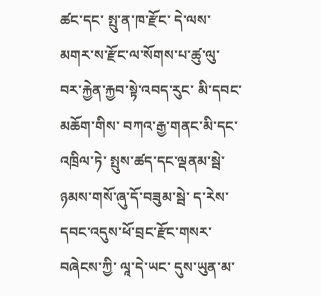ཚང་དང་ སྤུ་ན་ཁ་རྫོང་ དེ་ལས་ མགར་ས་རྫོང་ལ་སོགས་པ་ཚུ་ལུ་ བར་རྐྱེན་རྐྱབ་སྟེ་འབད་རུང་ མི་དབང་མཆོག་གིས་ བཀའ་རྒྱ་གནང་མི་དང་འཁྲིལ་ཏེ་ སྤུས་ཚད་དང་ལྡནམ་སྦེ་ ཉམས་གསོ་ཞུ་དོ་བཟུམ་སྦེ་ ད་རེས་ དབང་འདུས་ཕོ་བྲང་རྫོང་གསར་བཞེངས་ཀྱི་ ལཱ་དེ་ཡང་ དུས་ཡུན་མ་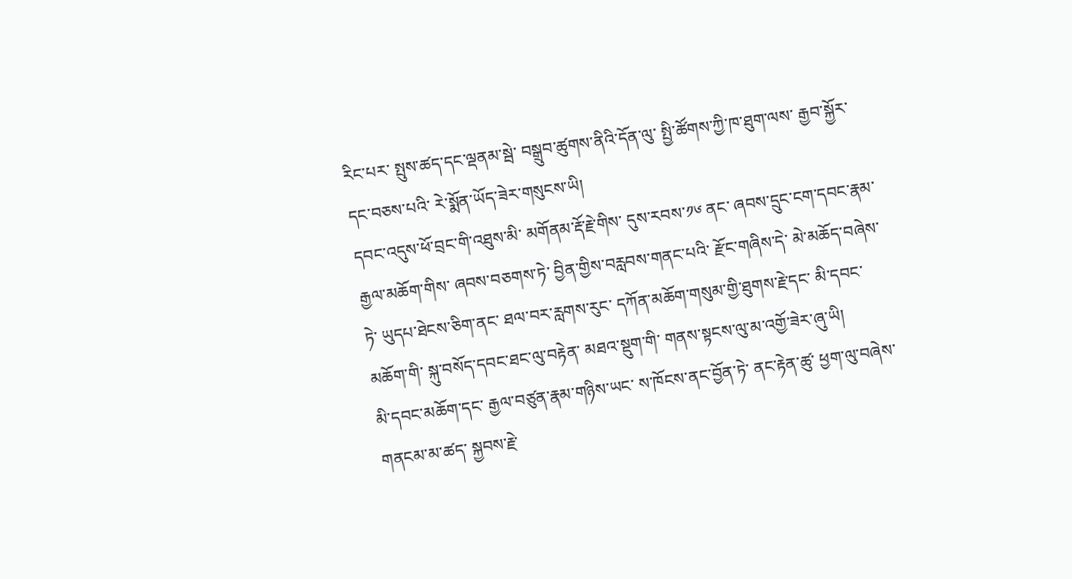རིང་པར་ སྤུས་ཚད་དང་ལྡནམ་སྦེ་ བསྒྲུབ་ཚུགས་ནིའི་དོན་ལུ་ སྤྱི་ཚོགས་ཀྱི་ཁ་ཐུག་ལས་ རྒྱབ་སྐྱོར་དང་བཅས་པའི་ རེ་སྨོན་ཡོད་ཟེར་གསུངས་ཡི།
དབང་འདུས་ཕོ་བྲང་གི་འཐུས་མི་ མགོནམ་རྡོ་རྗེ་གིས་ དུས་རབས་༡༦ ནང་ ཞབས་དྲུང་ངག་དབང་རྣམ་རྒྱལ་མཆོག་གིས་ ཞབས་བཅགས་ཏེ་ བྱིན་གྱིས་བརླབས་གནང་པའི་ རྫོང་གཞིས་དེ་ མེ་མཆོད་བཞེས་ཏེ་ ཡུདཔ་ཐེངས་ཅིག་ནང་ ཐལ་བར་རླགས་རུང་ དཀོན་མཆོག་གསུམ་གྱི་ཐུགས་རྗེ་དང་ མི་དབང་མཆོག་གི་ སྐུ་བསོད་དབང་ཐང་ལུ་བརྟེན་ མཐའ་སྡུག་གི་ གནས་སྟངས་ལུ་མ་འགྱོ་ཟེར་ཞུ་ཡི།
མི་དབང་མཆོག་དང་ རྒྱལ་བཙུན་རྣམ་གཉིས་ཡང་ ས་ཁོངས་ནང་བྱོན་ཏེ་ ནང་རྟེན་ཚུ་ ཕྱག་ལུ་བཞེས་གནངམ་མ་ཚད་ སྐྱབས་རྗེ་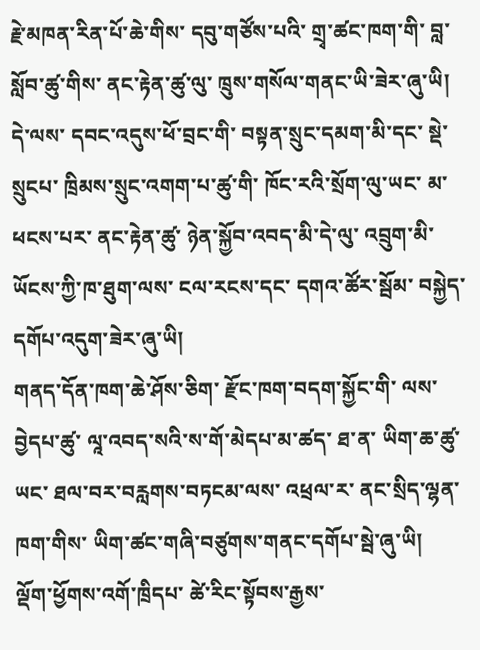རྗེ་མཁན་རིན་པོ་ཆེ་གིས་ དབུ་གཙོས་པའི་ གྲྭ་ཚང་ཁག་གི་ བླ་སློབ་ཚུ་གིས་ ནང་རྟེན་ཚུ་ལུ་ ཁྲུས་གསོལ་གནང་ཡི་ཟེར་ཞུ་ཡི།
དེ་ལས་ དབང་འདུས་ཕོ་བྲང་གི་ བསྟན་སྲུང་དམག་མི་དང་ སྡེ་སྲུངཔ་ ཁྲིམས་སྲུང་འགག་པ་ཚུ་གི་ ཁོང་རའི་སྲོག་ལུ་ཡང་ མ་ཕངས་པར་ ནང་རྟེན་ཚུ་ ཉེན་སྐྱོབ་འབད་མི་དེ་ལུ་ འབྲུག་མི་ཡོངས་ཀྱི་ཁ་ཐུག་ལས་ ངལ་རངས་དང་ དགའ་ཚོར་སྦོམ་ བསྐྱེད་དགོཔ་འདུག་ཟེར་ཞུ་ཡི།
གནད་དོན་ཁག་ཆེ་ཤོས་ཅིག་ རྫོང་ཁག་བདག་སྐྱོང་གི་ ལས་བྱེདཔ་ཚུ་ ལཱ་འབད་སའི་ས་གོ་མེདཔ་མ་ཚད་ ཐ་ན་ ཡིག་ཆ་ཚུ་ཡང་ ཐལ་བར་བརླགས་བཏངམ་ལས་ འཕྲལ་ར་ ནང་སྲིད་ལྷན་ཁག་གིས་ ཡིག་ཚང་གཞི་བཙུགས་གནང་དགོཔ་སྦེ་ཞུ་ཡི།
ལྡོག་ཕྱོགས་འགོ་ཁྲིདཔ་ ཚེ་རིང་སྟོབས་རྒྱས་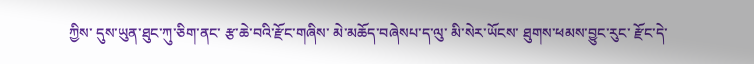ཀྱིས་ དུས་ཡུན་ཐུང་ཀུ་ཅིག་ནང་ རྩ་ཆེ་བའི་རྫོང་གཞིས་ མེ་མཆོད་བཞེསཔ་ད་ལུ་ མི་སེར་ཡོངས་ ཐུགས་ཕམས་བྱུང་རུང་ རྫོང་དེ་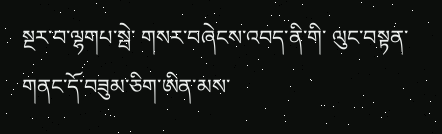སྔར་བ་ལྷགཔ་སྦེ་ གསར་བཞེངས་འབད་ནི་གི་ ལུང་བསྟན་གནང་དོ་བཟུམ་ཅིག་ཨིན་མས་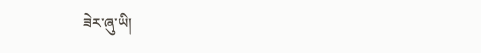ཟེར་ཞུ་ཡི།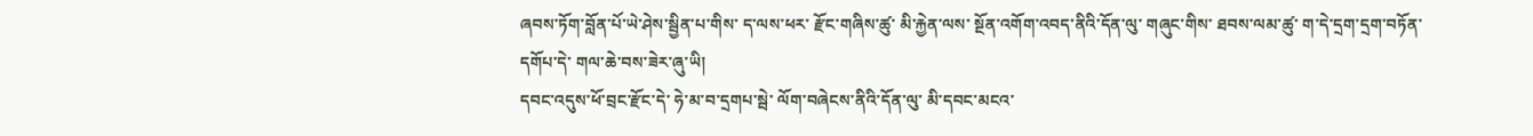ཞབས་ཏོག་བློན་པོ་ཡེ་ཤེས་སྦྱིན་པ་གིས་ ད་ལས་ཕར་ རྫོང་གཞིས་ཚུ་ མི་རྐྱེན་ལས་ སྔོན་འགོག་འབད་ནིའི་དོན་ལུ་ གཞུང་གིས་ ཐབས་ལམ་ཚུ་ ག་དེ་དྲག་དྲག་བཏོན་དགོཔ་དེ་ གལ་ཆེ་བས་ཟེར་ཞུ་ཡི།
དབང་འདུས་ཕོ་བྲང་རྫོང་དེ་ ཧེ་མ་བ་དྲགཔ་སྦེ་ ལོག་བཞེངས་ནིའི་དོན་ལུ་ མི་དབང་མངའ་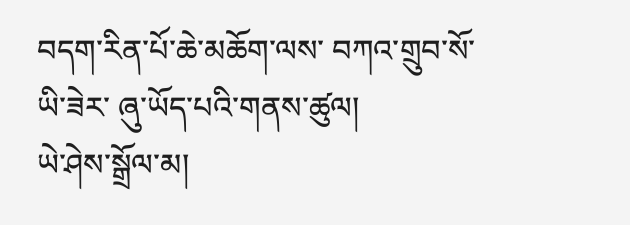བདག་རིན་པོ་ཆེ་མཆོག་ལས་ བཀའ་གྲུབ་སོ་ཡི་ཟེར་ ཞུ་ཡོད་པའི་གནས་ཚུལ།
ཡེ་ཤེས་སྒྲོལ་མ།